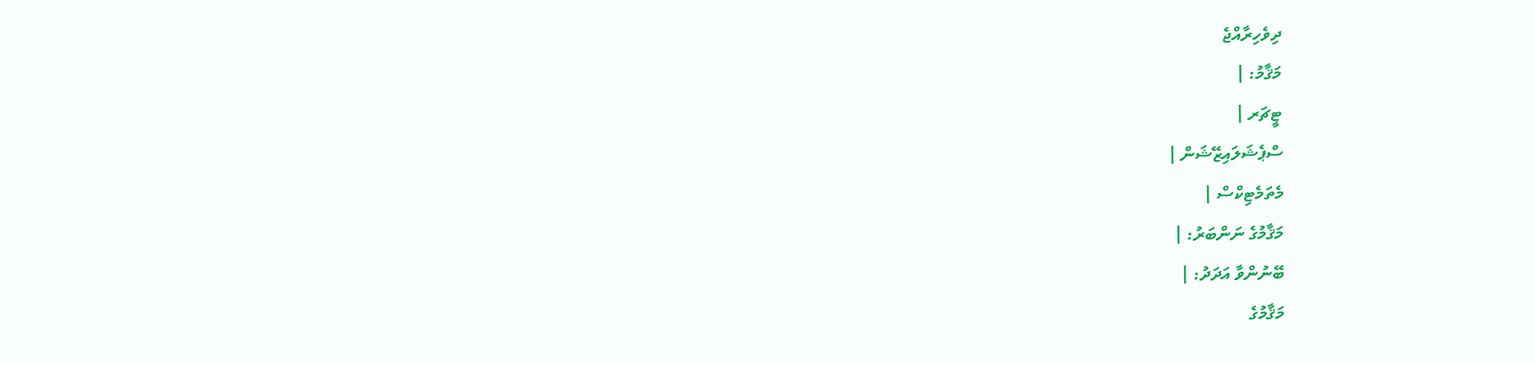ދިވެހިރާއްޖެ
މަޤާމު: |
ޓީޗަރ |
ސްޕެޝަލައިޒޭޝަން |
މެތަމެޓިކްސް |
މަޤާމުގެ ނަންބަރު: |
ބޭނުންވާ އަދަދު: |
މަޤާމުގެ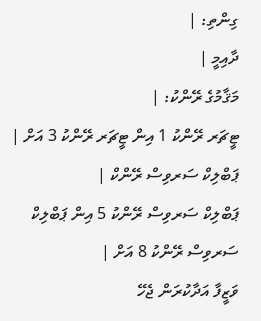ގިންތި: |
ދާއިމީ |
މަޤާމުގެ ރޭންކު: |
ޓީޗަރ ރޭންކު 1 އިން ޓީޗަރ ރޭންކު 3 އަށް |
ޕަބްލިކް ސަރވިސް ރޭންކް |
ޕަބްލިކް ސަރވިސް ރޭންކު 5 އިން ޕަބްލިކް ސަރވިސް ރޭންކު 8 އަށް |
ވަޒީފާ އަދާކުރަން ޖެހޭ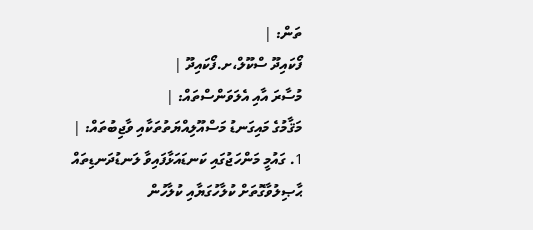ތަން: |
ފޯކައިދޫ ސްކޫލް،ށ.ފޯކައިދޫ |
މުސާރަ އާއި އެލަވަންސްތައް: |
މަޤާމުގެ މައިގަނޑު މަސްއޫލިއްޔަތުތަކާއި ވާޖިބުތައް: |
1. ގައުމީ މަންހަޖުގައި ކަނޑައަޅާފައިވާ ލަނޑުދަނޑިތައް ޙާޞިލުވާގޮތަށް ކުލާހުގަޔާއި ކުލާހުން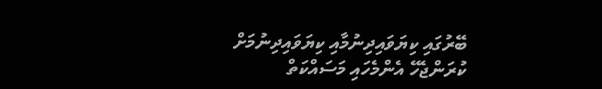ބޭރުގައި ކިޔަވައިދިނުމާއި ކިޔަވައިދިނުމަށް ކުރަންޖެހޭ އެންމެހައި މަސައްކަތް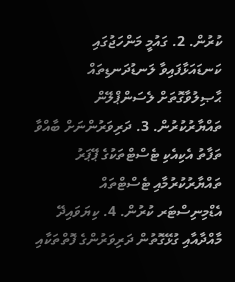ކުރުން. 2. ގައުމީ މަންހަޖުގައި ކަނޑައަޅާފައިވާ ލަނޑުދަނޑިތައް ޙާޞިލުވާގޮތަށް ލެސަންޕްލޭން ތައްޔާރުކުރުން. 3. ދަރިވަރުންނަށް ބާއްވާ ތަފާތު އެކިއެކި ޓެސްޓްތަކުގެ ޕޭޕަރު ތައްޔާރުކުރުމާއި ޓެސްޓްތައް އެޑްމިނިސްޓަރ ކުރުން. 4. ކިޔަވައިދޭ މާއްދާއާއި ގުޅޭގޮތުން ދަރިވަރުންގެ ފޮތްތަކާއި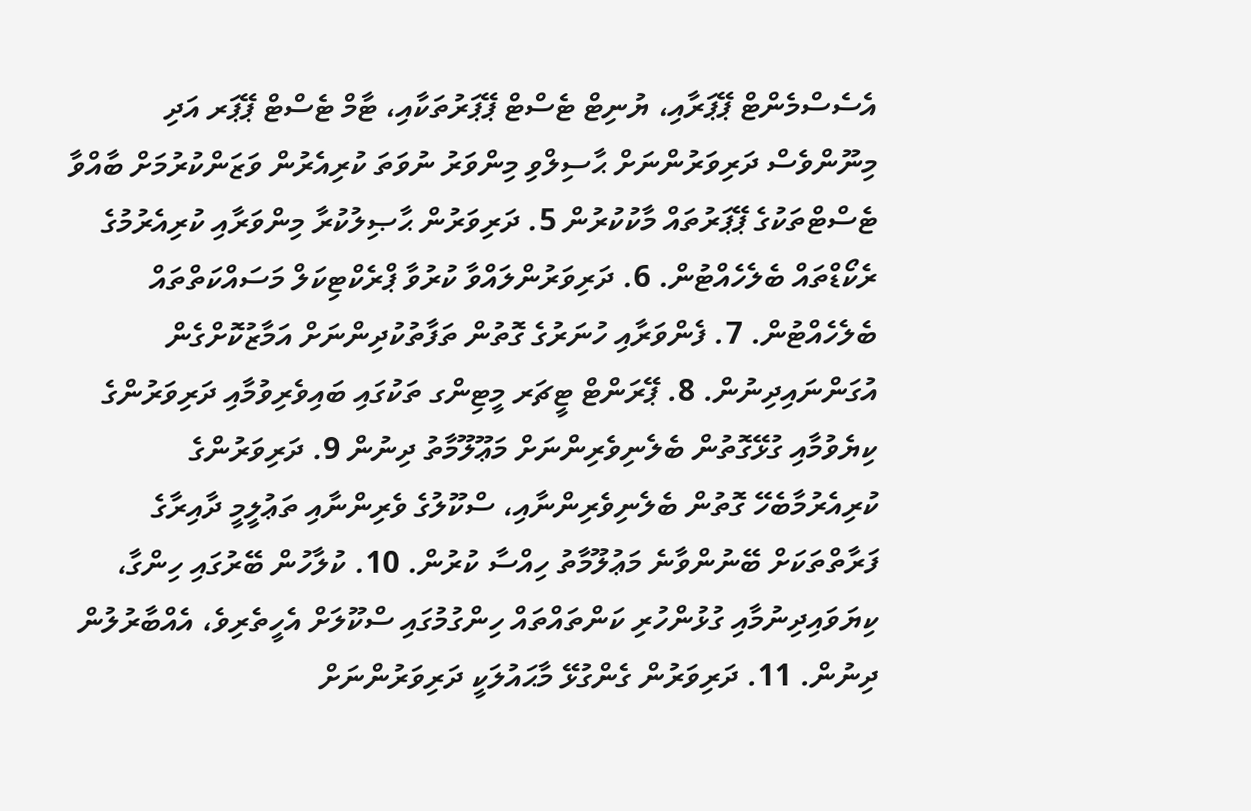އެސެސްމެންޓް ޕޭޕަރާއި، ޔުނިޓް ޓެސްޓް ޕޭޕަރުތަކާއި، ޓާމް ޓެސްޓް ޕޭޕަރ އަދި މިނޫންވެސް ދަރިވަރުންނަށް ޙާސިލްވި މިންވަރު ނުވަތަ ކުރިއެރުން ވަޒަންކުރުމަށް ބާއްވާ ޓެސްޓްތަކުގެ ޕޭޕަރުތައް މާކުކުރުން 5. ދަރިވަރުން ޙާޞިލުކުރާ މިންވަރާއި ކުރިއެރުމުގެ ރެކޯޑްތައް ބެލެހެއްޓުން. 6. ދަރިވަރުންލައްވާ ކުރުވާ ޕްރެކްޓިކަލް މަސައްކަތްތައް ބެލެހެއްޓުން. 7. ފެންވަރާއި ހުނަރުގެ ގޮތުން ތަފާތުކުދިންނަށް އަމާޒުކޮށްގެން އުގަންނައިދިނުން. 8. ޕޭރަންޓް ޓީޗަރ މީޓިންގ ތަކުގައި ބައިވެރިވުމާއި ދަރިވަރުންގެ ކިޔެވުމާއި ގުޅޭގޮތުން ބެލެނިވެރިންނަށް މަޢޫލޫމާތު ދިނުން 9. ދަރިވަރުންގެ ކުރިއެރުމާބެހޭ ގޮތުން ބެލެނިވެރިންނާއި، ސްކޫލުގެ ވެރިންނާއި ތަޢުލީމީ ދާއިރާގެ ފަރާތްތަކަށް ބޭނުންވާނެ މަޢުލޫމާތު ހިއްސާ ކުރުން. 10. ކުލާހުން ބޭރުގައި ހިންގާ، ކިޔަވައިދިނުމާއި ގުޅުންހުރި ކަންތައްތައް ހިންގުމުގައި ސްކޫލަށް އެހީތެރިވެ، އެއްބާރުލުން ދިނުން. 11. ދަރިވަރުން ގެންގުޅޭ މާޙައުލަކީ ދަރިވަރުންނަށް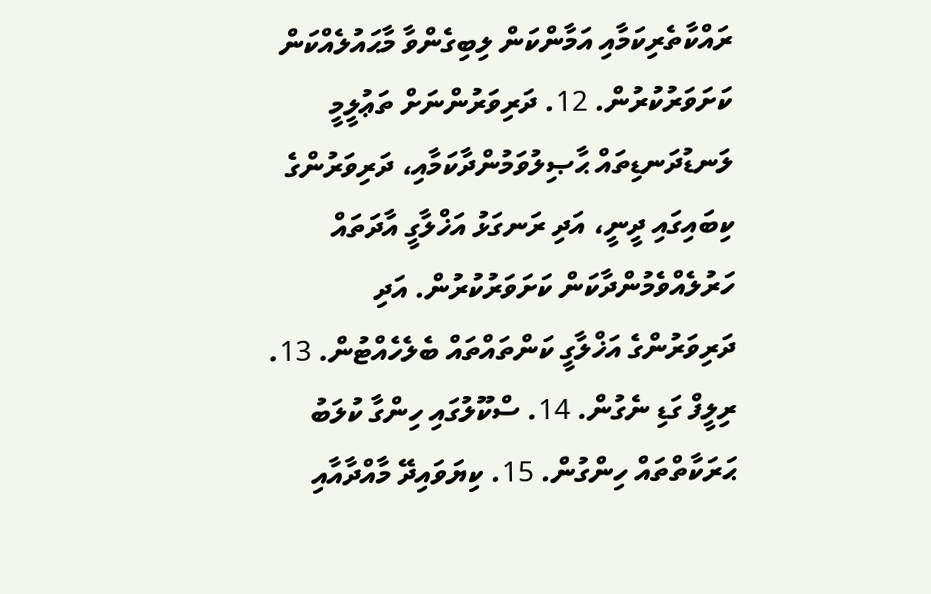ރައްކާތެރިކަމާއި އަމާންކަން ލިބިގެންވާ މާޙައުލެއްކަން ކަށަވަރުކުރުން. 12. ދަރިވަރުންނަށް ތަޢުލީމީ ލަނޑުދަނޑިތައް ޙާޞިލުވަމުންދާކަމާއި، ދަރިވަރުންގެ ކިބައިގައި ދީނީ، އަދި ރަނގަޅު އަޚްލާގީ އާދަތައް ހަރުލެއްވެމުންދާކަން ކަށަވަރުކުރުން. އަދި ދަރިވަރުންގެ އަޚްލާގީ ކަންތައްތައް ބެލެހެއްޓުން. 13. ރިލީފް ގަޑި ނެގުން. 14. ސްކޫލުގައި ހިންގާ ކުލަބު ޙަރަކާތްތައް ހިންގުން. 15. ކިޔަވައިދޭ މާއްދާއާއި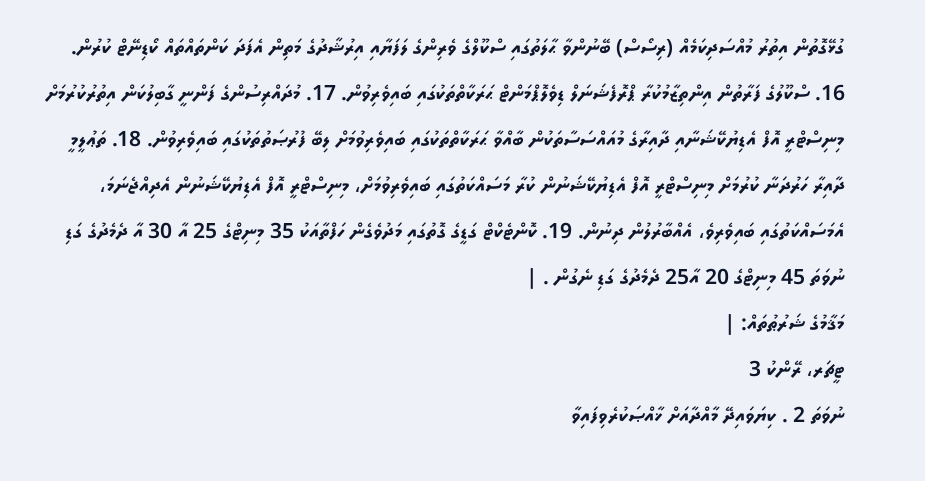ގުޅޭގޮތުން އިތުރު މުއްސަދިކަމެއް (ރިސޯސް) ބޭނުންވާ ޙާލަތުގައި ސްކޫލްގެ ވެރިންގެ ލަފަޔާއި އިރުޝާދުގެ މަތިން އެފަދަ ކަންތައްތައް ކޯޑިނޭޓް ކުރުން. 16. ސްކޫލުގެ ފަރާތުން އިންތިޒާމުކުރާ ޕްރޮފެޝަނަލް ޑިވެލޮޕްމަންޓް ޙަރަކާތްތަކުގައި ބައިވެރިވުން. 17. މުދައްރިސުންގެ ފަންނީ ގާބިލުކަން އިތުރުކުރުމަށް މިނިސްޓްރީ އޮފް އެޑިޔުކޭޝަނާއި ދާއިރާގެ މުއައްސަސާތަކުން ބާއްވާ ޙަރަކާތްތަކުގައި ބައިވެރިވުމަށް ލިބޭ ފުރުޞަތުތަކުގައި ބައިވެރިވުން. 18. ތަޢުލީމީ ދާއިރާ ހަރުދަނާ ކުރުމަށް މިނިސްޓްރީ އޮފް އެޑިޔުކޭޝަނުން ކުރާ މަސައްކަތުގައި ބައިވެރިވުމަށް، މިނިސްޓްރީ އޮފް އެޑިޔުކޭޝަނުން އެދިއްޖެނަމަ، އެމަސައްކަތުގައި ބައިވެރިވެ، އެއްބާރުލުން ދިނުން. 19. ކޮންޓެކްޓް ގަޑީގެ ގޮތުގައި މަދުވެގެން ހަފްތާއަކު 35 މިނިޓްގެ 25 އާ 30 އާ ދެމެދުގެ ގަޑި ނުވަތަ 45 މިނިޓްގެ 20 އާ25 ދެމެދުގެ ގަޑި ނެގުން . |
މަޤާމުގެ ޝަރުޠުތައް: |
ޓީޗަރ، ރޭންކު 3
ނުވަތަ 2 . ކިޔަވައިދޭ މާއްދާއަށް ޚާއްޞަކުރެވިފައިވާ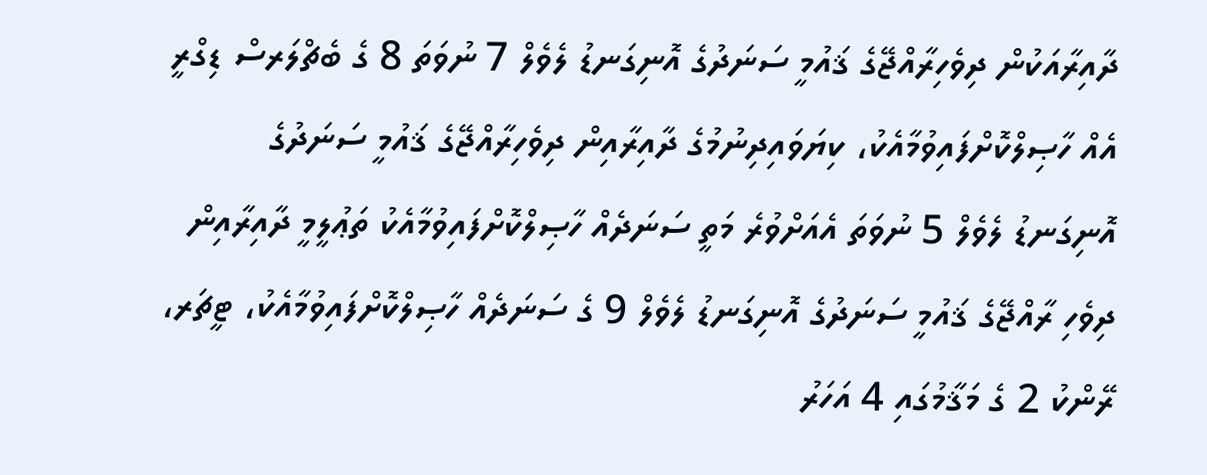ދާއިރާއަކުން ދިވެހިރާއްޖޭގެ ޤައުމީ ސަނަދުގެ އޮނިގަނޑު ލެވެލް 7 ނުވަތަ 8 ގެ ބެޗްލަރސް ޑިގްރީ އެއް ހާޞިލްކޮށްފައިވުމާއެކު، ކިޔަވައިދިނުމުގެ ދާއިރާއިން ދިވެހިރާއްޖޭގެ ޤައުމީ ސަނަދުގެ އޮނިގަނޑު ލެވެލް 5 ނުވަތަ އެއަށްވުރެ މަތީ ސަނަދެއް ހާޞިލްކޮށްފައިވުމާއެކު ތަޢުލީމީ ދާއިރާއިން ދިވެހި ރާއްޖޭގެ ޤައުމީ ސަނަދުގެ އޮނިގަނޑު ލެވެލް 9 ގެ ސަނަދެއް ހާޞިލްކޮށްފައިވުމާއެކު، ޓީޗަރ، ރޭންކު 2 ގެ މަޤާމުގައި 4 އަހަރު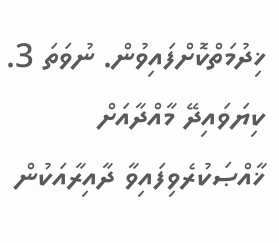ޚިދުމަތްކޮށްފައިވުން. ނުވަތަ 3. ކިޔަވައިދޭ މާއްދާއަށް ޚާއްޞަކުރެވިފައިވާ ދާއިރާއަކުން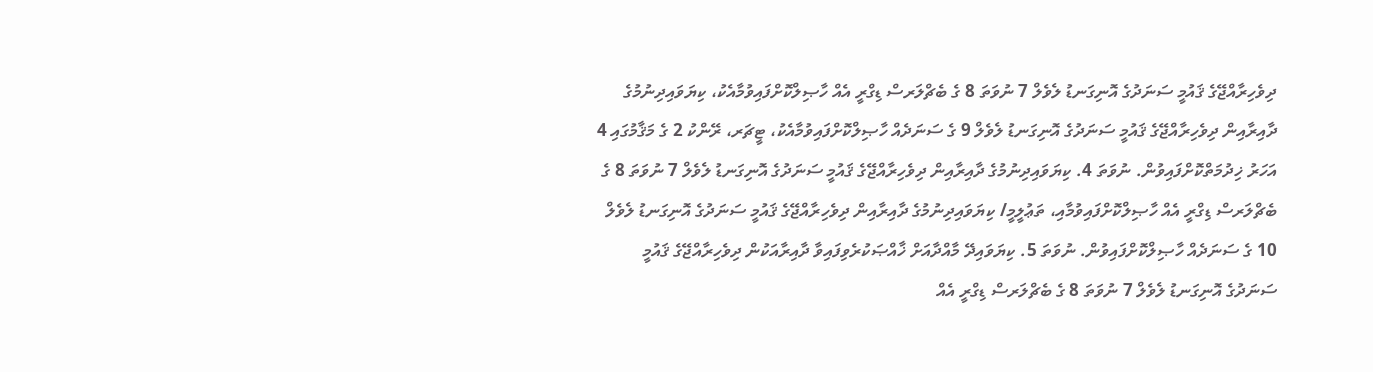ދިވެހިރާއްޖޭގެ ޤައުމީ ސަނަދުގެ އޮނިގަނޑު ލެވެލް 7 ނުވަތަ 8 ގެ ބެޗްލަރސް ޑިގްރީ އެއް ހާޞިލްކޮށްފައިވުމާއެކު، ކިޔަވައިދިނުމުގެ ދާއިރާއިން ދިވެހިރާއްޖޭގެ ޤައުމީ ސަނަދުގެ އޮނިގަނޑު ލެވެލް 9 ގެ ސަނަދެއް ހާޞިލްކޮށްފައިވުމާއެކު، ޓީޗަރ، ރޭންކު 2 ގެ މަޤާމުގައި 4 އަހަރު ޚިދުމަތްކޮށްފައިވުން. ނުވަތަ 4. ކިޔަވައިދިނުމުގެ ދާއިރާއިން ދިވެހިރާއްޖޭގެ ޤައުމީ ސަނަދުގެ އޮނިގަނޑު ލެވެލް 7 ނުވަތަ 8 ގެ ބެޗްލަރސް ޑިގްރީ އެއް ހާޞިލްކޮށްފައިވުމާއި، ތަޢުލީމީ/ ކިޔަވައިދިނުމުގެ ދާއިރާއިން ދިވެހިރާއްޖޭގެ ޤައުމީ ސަނަދުގެ އޮނިގަނޑު ލެވެލް 10 ގެ ސަނަދެއް ހާޞިލްކޮށްފައިވުން. ނުވަތަ 5. ކިޔަވައިދޭ މާއްދާއަށް ޚާއްޞަކުރެވިފައިވާ ދާއިރާއަކުން ދިވެހިރާއްޖޭގެ ޤައުމީ ސަނަދުގެ އޮނިގަނޑު ލެވެލް 7 ނުވަތަ 8 ގެ ބެޗްލަރސް ޑިގްރީ އެއް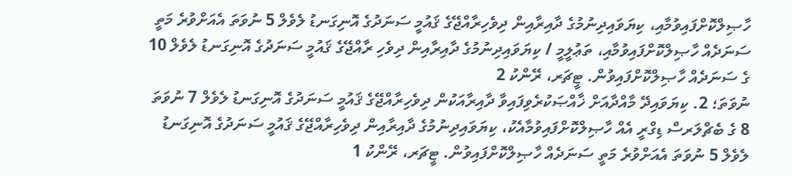ހާޞިލްކޮށްފައިވުމާއި، ކިޔަވައިދިނުމުގެ ދާއިރާއިން ދިވެހިރާއްޖޭގެ ޤައުމީ ސަނަދުގެ އޮނިގަނޑު ލެވެލް 5 ނުވަތަ އެއަށްވުރެ މަތީ ސަނަދެއް ހާޞިލްކޮށްފައިވުމާއި، ތަޢުލީމީ / ކިޔަވައިދިނުމުގެ ދާއިރާއިން ދިވެހި ރާއްޖޭގެ ޤައުމީ ސަނަދުގެ އޮނިގަނޑު ލެވެލް 10 ގެ ސަނަދެއް ހާޞިލްކޮށްފައިވުން. ޓީޗަރ، ރޭންކު 2
ނުވަތަ؛ 2. ކިޔަވައިދޭ މާއްދާއަށް ޚާއްޞަކުރެވިފައިވާ ދާއިރާއަކުން ދިވެހިރާއްޖޭގެ ޤައުމީ ސަނަދުގެ އޮނިގަނޑު ލެވެލް 7 ނުވަތަ 8 ގެ ބެޗްލަރސް ޑިގްރީ އެއް ހާޞިލްކޮށްފައިވުމާއެކު، ކިޔަވައިދިނުމުގެ ދާއިރާއިން ދިވެހިރާއްޖޭގެ ޤައުމީ ސަނަދުގެ އޮނިގަނޑު ލެވެލް 5 ނުވަތަ އެއަށްވުރެ މަތީ ސަނަދެއް ހާޞިލްކޮށްފައިވުން. ޓީޗަރ، ރޭންކު 1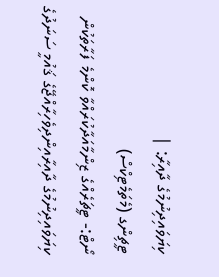ކިޔަވައިދިނުމުގެ ދާއިރާ: |
ޓީޗިންގ (މެތަމެޓިކްސް)
ނޯޓް:- ޓީޗަރެއްގެ ޒިންމާއަދާކުރައްވާ ކޮންމެ ފަރާތަކުން ކިޔަވައިދިނުމުގެ ދާއިރާއިންދިވެހިރާއްޖޭގެ ޤައުމީ ސަނަދުގެ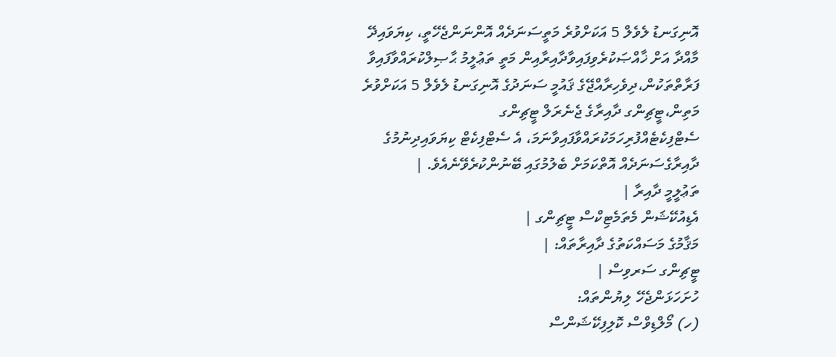އޮނިގަނޑު ލެވެލް 5 އަކަށްވުރެ މަތީސަނަދެއް އޮންނަންޖެހޭތީ، ކިޔަވައިދޭ މާއްދާ އަށް ޚާއްޞަކުރެވިފައިވާދާއިރާއިން މަތީ ތަޢުލީމު ޙާޞިލްކުރައްވާފައިވާ ފަރާތްތަކުން،ދިވެހިރާއްޖޭގެ ޤައުމީ ސަނަދުގެ އޮނިގަނޑު ލެވެލް 5 އަކަށްވުރެ މަތިން،ޓީޗިންގ ދާއިރާގެ ޖެނެރަލް ޓީޗިންގ ސެޓްފިކެޓެއްފުރިހަމަކުރައްވާފައިވާނަމަ، އެ ސެޓްފިކެޓް ކިޔަވައިދިނުމުގެ ދާއިރާގެސަނަދެއް އޮތްކަމަށް ބެލުމުގައި ބޭނުންކުރެވޭނެއެވެ. |
ތަޢުލީމީ ދާއިރާ |
އެޑިއުކޭޝަން މެތަމެޓިކްސް ޓީޗިންގ |
މަޤާމުގެ މަސައްކަތުގެ ދާއިރާތައް: |
ޓީޗިންގ ސަރވިސް |
ހުށަހަޅަންޖެހޭ ލިޔުންތައް:
(ހ) މޯލްޑިވްސް ކޮލިފިކޭޝަންސް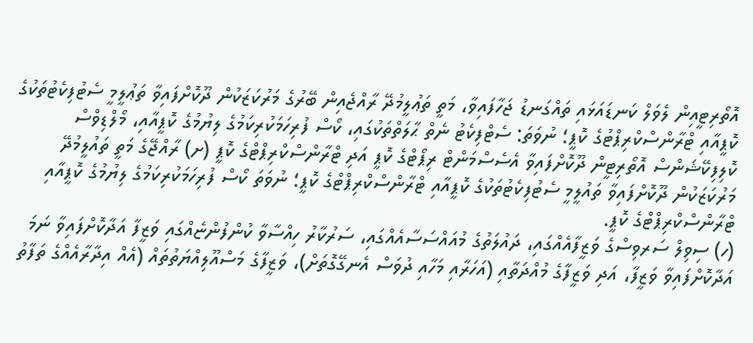އޮތޯރިޓީއިން ލެވަލް ކަނޑައަޅައި ތައްގަނޑު ޖަހާފައިވާ، މަތީ ތަޢުލީމުދޭ ރާއްޖެއިން ބޭރުގެ މަރުކަޒަކުން ދޫކޮށްފައިވާ ތަޢުލީމީ ސެޓުފިކެޓުތަކުގެ ކޮޕީއާއި ޓްރާންސްކްރިޕްޓުގެ ކޮޕީ؛ ނުވަތަ: ސެޓްފިކެޓު ނެތް ޙާލަތްތަކުގައި، ކޯސް ފުރިހަމަކުރިކަމުގެ ލިޔުމުގެ ކޮޕީއާއި، މޯލްޑިވްސް ކޮލިފިކޭޝަންސް އޮތޯރިޓީން ދޫކޮށްފައިވާ އެސެސްމަންޓް ރިޕޯޓްގެ ކޮޕީ އަދި ޓްރާންސްކްރިޕްޓްގެ ކޮޕީ (ށ) ރާއްޖޭގެ މަތީ ތައުލީމުދޭ މަރުކަޒަކުން ދޫކޮށްފައިވާ ތައުލީމީ ސެޓުފިކެޓުތަކުގެ ކޮޕީއާއި ޓްރާންސްކްރިޕްޓްގެ ކޮޕީ؛ ނުވަތަ ކޯސް ފުރިހަމަކުރިކަމުގެ ލިޔުމުގެ ކޮޕީއާއި ޓްރާންސްކްރިޕްޓްގެ ކޮޕީ.
(ހ) ސިވިލް ސަރވިސްގެ ވަޒީފާއެއްގައި، ދައުލަތުގެ މުއައްސަސާއެއްގައި، ސަރުކާރު ހިއްސާވާ ކުންފުންޏެއްގައި ވަޒީފާ އަދާކޮށްފައިވާ ނަމަ އަދާކޮށްފައިވާ ވަޒީފާ، އަދި ވަޒީފާގެ މުއްދަތާއި (އަހަރާއި މަހާއި ދުވަސް އެނގޭގޮތަށް)، ވަޒީފާގެ މަސްއޫލިއްޔަތުތައް (އެއް އިދާރާއެއްގެ ތަފާތު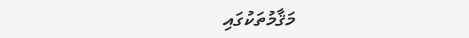މަޤާމުތަކުގައި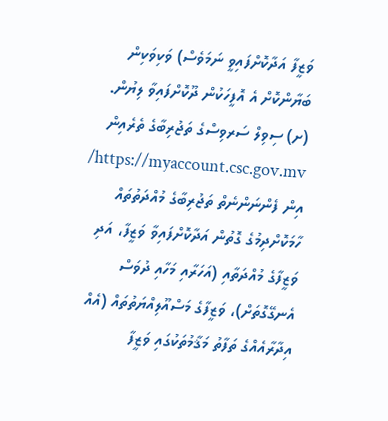ވަޒީފާ އަދާކޮށްފައިވީ ނަމަވެސް) ވަކިވަކިން ބަޔާންކޮށް އެ އޮފީހަކުން ދޫކޮށްފައިވާ ލިޔުން. (ށ) ސިވިލް ސަރވިސްގެ ތަޖުރިބާގެ ތެރެއިން https://myaccount.csc.gov.mv/ އިން ފެންނަންނެތް ތަޖުރިބާގެ މުއްދަތުތައް ހާމަކޮށްދިމުގެ ގޮތުން އަދާކޮށްފައިވާ ވަޒީފާ، އަދި ވަޒީފާގެ މުއްދަތާއި (އަހަރާއި މަހާއި ދުވަސް އެނގޭގޮތަށް)، ވަޒީފާގެ މަސްއޫލިއްޔަތުތައް (އެއް އިދާރާއެއްގެ ތަފާތު މަޤާމުތަކުގައި ވަޒީފާ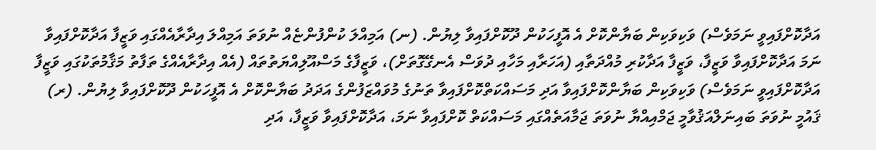އަދާކޮށްފައިވީ ނަމަވެސް) ވަކިވަކިން ބަޔާންކޮށް އެ އޮފީހަކުން ދޫކޮށްފައިވާ ލިޔުން. (ނ) އަމިއްލަ ކުންފުންޏެއް ނުވަތަ އަމިއްލަ އިދާރާއެއްގައި ވަޒީފާ އަދާކޮށްފައިވާ ނަމަ އަދާކޮށްފައިވާ ވަޒީފާ، ވަޒީފާ އަދާކުރި މުއްދަތާއި (އަހަރާއި މަހާއި ދުވަސް އެނގޭގޮތަށް)، ވަޒީފާގެ މަސްއޫލިއްޔަތުތައް (އެއް އިދާރާއެއްގެ ތަފާތު މަޤާމުތަކުގައި ވަޒީފާ އަދާކޮށްފައިވީ ނަމަވެސް) ވަކިވަކިން ބަޔާންކޮށްފައިވާ އަދި މަސައްކަތްކޮށްފައިވާ ތަނުގެ މުވައްޒަފުންގެ އަދަދު ބަޔާންކޮށް އެ އޮފީހަކުން ދޫކޮށްފައިވާ ލިޔުން. (ރ) ޤައުމީ ނުވަތަ ބައިނަލްއަޤުވާމީ ޖަމްއިއްޔާ ނުވަތަ ޖަމާއަތެއްގައި މަސައްކަތް ކޮށްފައިވާ ނަމަ، އަދާކޮށްފައިވާ ވަޒީފާ، އަދި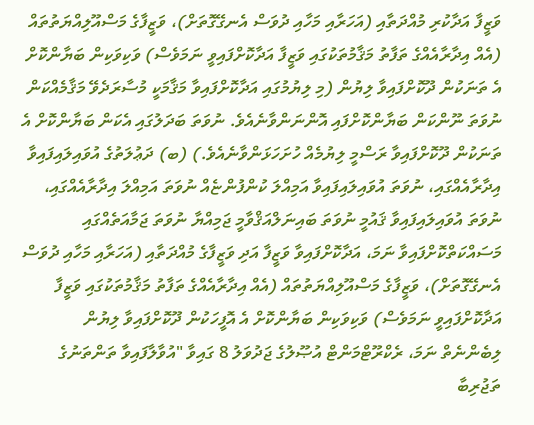ވަޒީފާ އަދާކުރި މުއްދަތާއި (އަހަރާއި މަހާއި ދުވަސް އެނގޭގޮތަށް)، ވަޒީފާގެ މަސްއޫލިއްޔަތުތައް (އެއް އިދާރާއެއްގެ ތަފާތު މަޤާމުތަކުގައި ވަޒީފާ އަދާކޮށްފައިވީ ނަމަވެސް) ވަކިވަކިން ބަޔާންކޮށް އެ ތަނަކުން ދޫކޮށްފައިވާ ލިޔުން (މި ލިޔުމުގައި އަދާކޮށްފައިވާ މަޤާމަކީ މުސާރަދެވޭ މަޤާމެއްކަން ނުވަތަ ނޫންކަން ބަޔާންކޮށްފައި އޮންނަންވާނެއެވެ. ނުވަތަ ބަދަލުގައި އެކަން ބަޔާންކޮށް އެ ތަނަކުން ދޫކޮށްފައިވާ ރަސްމީ ލިޔުމެއް ހުށަހަޅަންވާނެއެވެ.) (ބ) ދަޢުލަތުގެ އުވައިލައިފައިވާ އިދާރާއެއްގައި، ނުވަތަ އުވައިލައިފައިވާ އަމިއްލަ ކުންފުންޏެއް ނުވަތަ އަމިއްލަ އިދާރާއެއްގައި، ނުވަތަ އުވައިލައިފައިވާ ޤައުމީ ނުވަތަ ބައިނަލްއަޤްވާމީ ޖަމިއްޔާ ނުވަތަ ޖަމާއަތެއްގައި މަސައްކަތްކޮށްފައިވާ ނަމަ، އަދާކޮށްފައިވާ ވަޒީފާ އަދި ވަޒީފާގެ މުއްދަތާއި (އަހަރާއި މަހާއި ދުވަސް އެނގޭގޮތަށް)، ވަޒީފާގެ މަސްއޫލިއްޔަތުތައް (އެއް އިދާރާއެއްގެ ތަފާތު މަޤާމުތަކުގައި ވަޒީފާ އަދާކޮށްފައިވީ ނަމަވެސް) ވަކިވަކިން ބަޔާންކޮށް އެ އޮފީހަކުން ދޫކޮށްފައިވާ ލިޔުން ލިބެންނެތް ނަމަ، ރެކްރޫޓްމަންޓް އުޞޫލުގެ ޖަދުވަލު 8 ގައިވާ "އުވާލާފައިވާ ތަންތަނުގެ ތަޖުރިބާ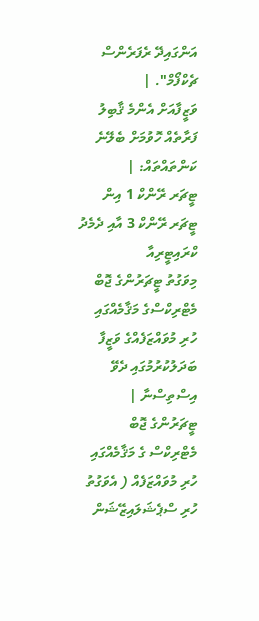އަންގައިދޭ ރެފަރެންސް ޗެކްފޯމް". |
ވަޒީފާއަށް އެންމެ ޤާބިލު ފަރާތެއް ހޮވުމަށް ބެލޭނެ ކަންތައްތައް: |
ޓީޗަރ ރޭންކް 1 އިން ޓީޗަރ ރޭންކް 3 އާއި ދެމެދު ކްރައިޓީރިއާ
މިވަގުތު ޓީޗަރުންގެ ޖޮބް މެޓްރިކްސްގެ މަޤާމެއްގައި ހުރި މުވައްޒަފެއްގެ ވަޒީފާ ބަދަލުކުރުމުގައި ދެވޭ އިސްތިސްނާ |
ޓީޗަރުންގެ ޖޮބް މެޓްރިކްސް ގެ މަޤާމެއްގައި ހުރި މުވައްޒަފެއް ( އެވަގުތު ހުރި ސްޕެޝަލައިޒޭޝަން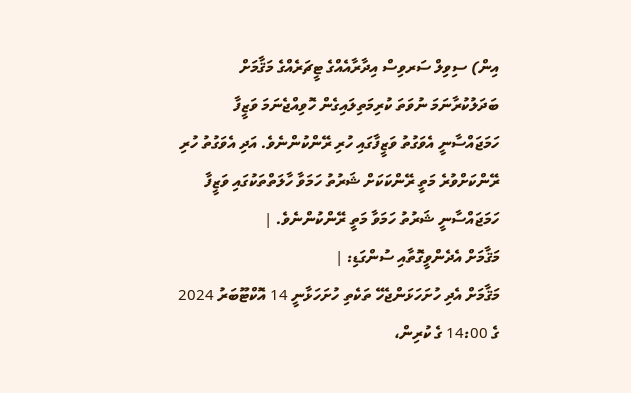އިން) ސިވިލް ސަރވިސް އިދާރާއެއްގެ ޓީޗަރެއްގެ މަޤާމަށް ބަދަލުކުރާނަމަ ނުވަތަ ކުރިމަތިލައިގެން ހޮވިއްޖެނަމަ ވަޒީފާ ހަމަޖައްސާނީ އެވަގުތު ވަޒީފާގައި ހުރި ރޭންކުންނެވެ. އަދި އެވަގުތު ހުރި ރޭންކަށްވުރެ މަތީ ރޭންކަކަށް ޝަރުތު ހަމަވާ ހާލަތްތަކުގައި ވަޒީފާ ހަމަޖައްސާނީ ޝަރުތު ހަމަވާ މަތީ ރޭންކުންނެވެ. |
މަޤާމަށް އެދެންވީގޮތާއި ސުންގަޑި: |
މަޤާމަށް އެދި ހުށަހަޅަންޖެހޭ ތަކެތި ހުށަހަޅާނީ 14 އޮކްޓޫބަރު 2024 ގެ 14:00 ގެ ކުރިން،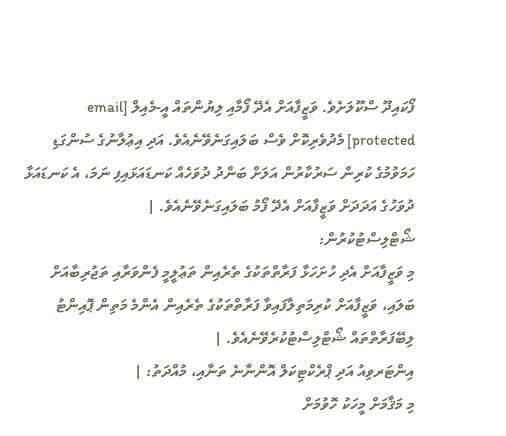ފޯކައިދޫ ސްކޫލަށެވެ. ވަޒީފާއަށް އެދޭ ފޯމާއި ލިޔުންތައް އީ-މެއިލް [email protected] މެދުވެރިކޮށް ވެސް ބަލައިގަނެވޭނެއެވެ. އަދި އިޢުލާނުގެ ސުންގަޑި ހަމަވުމުގެ ކުރިން ސަރުކާރުން އަލަށް ބަންދު ދުވަހެއް ކަނޑައަޅައިފި ނަމަ، އެ ކަނޑައަޅާ ދުވަހުގެ އަދަދަށް ވަޒީފާއަށް އެދޭ ފޯމު ބަލައިގަނެވޭނެއެވެ. |
ޝޯޓްލިސްޓުކުރުން:
މި ވަޒީފާއަށް އެދި ހުށަހަޅާ ފަރާތްތަކުގެ ތެރެއިން ތަޢުލީމީ ފެންވަރާއި ތަޖުރިބާއަށް ބަލައި، ވަޒީފާއަށް ކުރިމަތިލާފައިވާ ފަރާތްތަކުގެ ތެރެއިން އެންމެ މަތިން ޕޮއިންޓު ލިބޭފަރާތްތައް ޝޯޓްލިސްޓުކުރެވޭނެއެވެ. |
އިންޓަރވިއު އަދި ޕްރެކްޓިކަލް އޮންނާނެ ތަނާއި، މުއްދަތު: |
މި މަޤާމަށް މީހަކު ހޮވުމަށް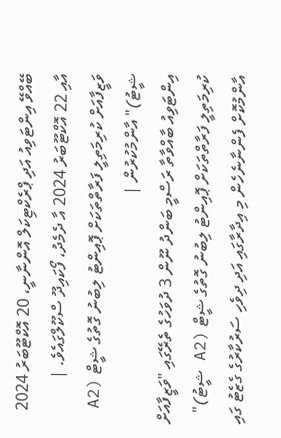ބޭއްވޭ އިންޓަވިއު އަދި ޕްރެކްޓިކަލް އޮންނާނީ، 20 އޮކްޓޫބަރު 2024 އާއި 22 އޮކްޓޫބަރު 2024 އާ ދެމެދު، ފޯކައިދޫ ސްކޫލްގައެވެ. |
ވަޒީފާއަށް ކުރިމަތިލީ ފަރާތްތަކަށް ޕޮއިންޓު ލިބުނު ގޮތުގެ ޝީޓް (A2 ޝީޓު)" އާންމުކުރުން |
އިންޓަވިއު ބާއްވާތާ ރަސްމީ ބަންދު ނޫން 3 ދުވަހުގެ ތެރޭގައި "ވަޒީފާއަށް ކުރިމަތިލީ ފަރާތްތަކަށް ޕޮއިންޓު ލިބުނު ގޮތުގެ ޝީޓް (A2 ޝީޓު)" އާންމުކޮށް ފެންނާނެހެން މި އިދާރާގައި އަދި ދިވެހި ސަރުކާރުގެ ގެޒެޓު ގައި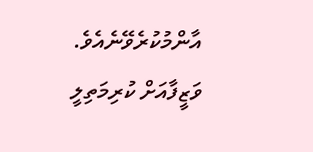އާންމުކުރެވޭނެއެވެ. ވަޒީފާއަށް ކުރިމަތިލީ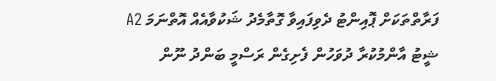ފަރާތްތަކަށް ޕޮއިންޓު ދެވިފައިވާ ގޮތާމެދު ޝަކުވާއެއް އޮތްނަމަ A2 ޝީޓު އާންމުކުރާ ދުވަހުން ފެށިގެން ރަސްމީ ބަންދު ނޫން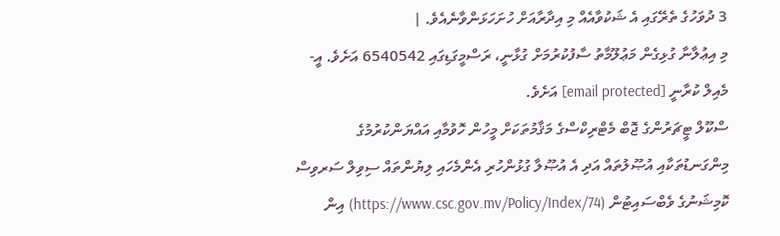3 ދުވަހުގެ ތެރޭގައި އެ ޝަކުވާއެއް މި އިދާރާއަށް ހުށަހަޅަންވާނެއެވެ. |
މި އިޢުލާނާ ގުޅިގެން މަޢުލޫމާތު ސާފުކުރުމަށް ގުޅާނީ، ރަސްމީގަޑިގައި 6540542 އަށެވެ. އީ-މެއިލް ކުރާނީ [email protected] އަށެވެ.
ސްކޫލް ޓީޗަރުންގެ ޖޮބް މެޓްރިކްސްގެ މަޤާމުތަކަށް މީހުން ހޮވުމާއި އައްޔަންކުރުމުގެ މިންގަނޑުތަކާއި އުޞޫލުތައް އަދި އެ އުޞޫލާ ގުޅުންހުރި އެންމެހައި ލިޔުންތައް ސިވިލް ސަރވިސް ކޮމިޝަނުގެ ވެބްސައިޓުން (https://www.csc.gov.mv/Policy/Index/74) އިން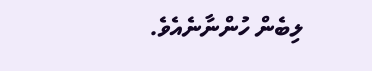ލިބެން ހުންނާނެއެވެ.